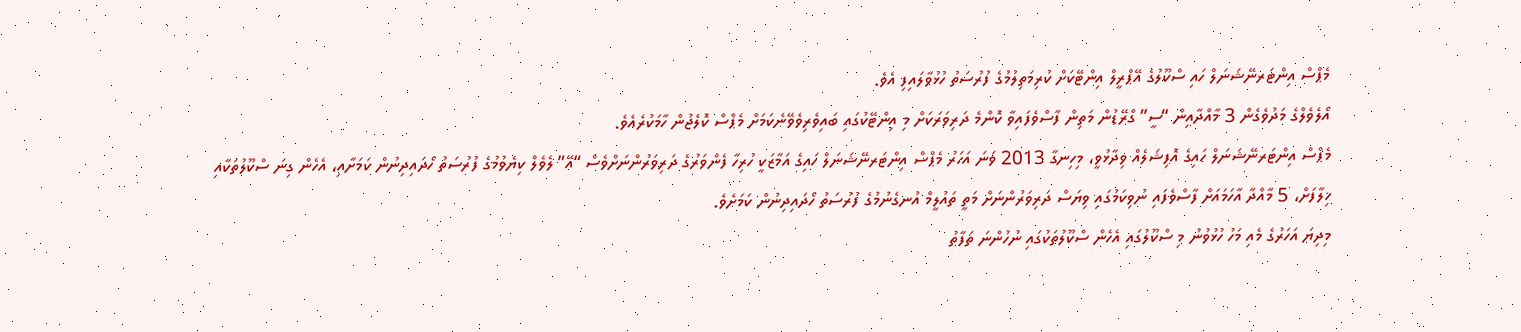މެޕްސް އިންޓަރނޭޝަނަލް ހައި ސްކޫލުގެ އޭޕްރީލް އިންޓޭކަށް ކުރިމަތިލުމުގެ ފުރުސަތު ހުޅުވާލައިފި އެވެ.
އޯލެވެލްގެ މަދުވެގެން 3 މާއްދާއިން “ސީ” ގްރޭޑުން މަތިން ފާސްވެފައިވާ ކޮންމެ ދަރިވަރަކަށް މި އިންޓޭކުގައި ބައިވެރިވެވޭނެކަމަށް މެޕްސް ކޮލެޖުން ހާމަކުރެއެވެ.
މެޕްސް އިންޓަރނޭޝަނަލް ހައިގެ އޮފިޝަލެއް ވިދާޅުވީ، މިހިނގާ 2013 ވަނަ އަހަރު މެޕްސް އިންޓަރނޭޝަނަލް ހައިގެ އަމާޒަކީ ހުރިހާ ފެންވަރުގެ ދަރިވަރުންނަށްވެސް “އޭ” ލެވެލް ކިޔެވުމުގެ ފުރުސަތު ހޯދައިދިނުން ކަމަށާއި، އެހެން ގިނަ ސްކޫލުތަކާއި ޚިލާފަށް، 5 މާއްދާ އާހަމައަށް ފާސްވެފައި ނުވިކަމުގައި ވިޔަސް ދަރިވަރުންނަށް މަތީ ތައުލީމް އުނގެނުމުގެ ފުރުސަތު ހޯދައިދިނުން ކަމަށެވެ.
މިދިޔަ އަހަރުގެ މެއި މަހު ހުޅުވުނު މި ސްކޫލުގައި އެހެން ސްކޫލުތަކުގައި ނުހުންނަ ތަފާތު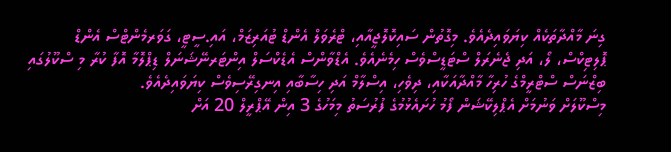ގިނަ މާއްދާތަކެއް ކިޔަވައިދެއެވެ. މިގޮތުން ސައިކޮލޮޖީއާއި، ޓްރެވަލް އެންޑް ޓުއަރިޒަމް، އައި.ސީޓީ، ގަވަރމެންޓްސް އެންޑް ޕޮލިޓިކްސް، ލޯ، އަދި ޖެނެރަލް ސްޓަޑީސްވެސް ހިމެނެއެވެ. އެޑްވާންސް އެޑެކްސަލް އިންޓަރނޭޝަނަލް ޑިޕްލޮމާ އޮފާ ކުރާ މި ސްކޫލުގައި ބިޒްނަސް ސްޓްރީމްގެ ހުރިހާ މާއްދާއަކާއި، ދިވެހި، އިސްލާމް އަދި ހިސާބާއި އިނގިރޭސިވެސް ކިޔަވައިދެއެވެ.
މިސްކޫލަށް ވަނުމަށް އެޕްލިކޭޝަން ފޯމު ހުށައެޅުމުގެ ފުރުސަތު މިމަހުގެ 3 އިން އޭޕްރީލް 20 އަށް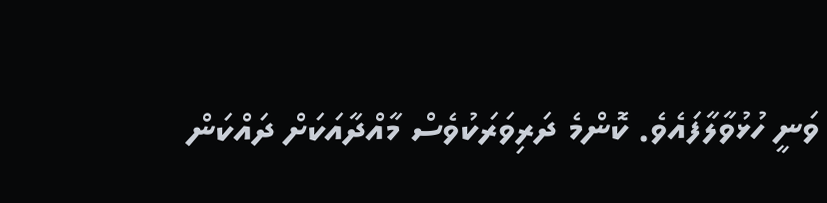ވަނީ ހުޅުވާލާފައެވެ. ކޮންމެ ދަރިވަރަކުވެސް މާއްދާއަކަށް ދައްކަން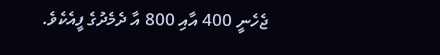ޖެހެނީ 400 އާއި 800 އާ ދެމެދުގެ ފީއެކެވެ.